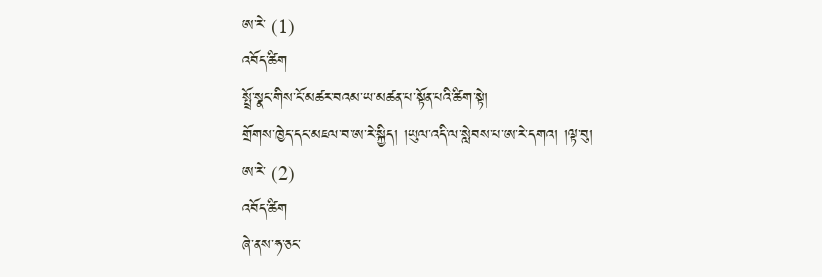ཨ་རེ་ (1)
འབོད་ཚིག
སྤྲོ་སྣང་གིས་ངོ་མཚར་བའམ་ཡ་མཚན་པ་སྟོན་པའི་ཚིག་སྟེ།
གྲོགས་ཁྱེད་དང་མཇལ་བ་ཨ་རེ་སྐྱིད། །ཡུལ་འདི་ལ་སླེབས་པ་ཨ་རེ་དགའ། །ལྟ་བུ།
ཨ་རེ་ (2)
འབོད་ཚིག
ཞེ་ནས་ཧ་ཅང་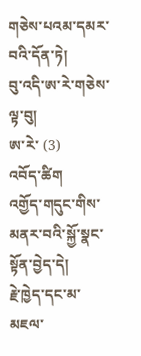གཅེས་པའམ་དམར་བའི་དོན་ཏེ།
བུ་འདི་ཨ་རེ་གཅེས་ལྟ་བུ།
ཨ་རེ་ (3)
འབོད་ཚིག
འགྱོད་གདུང་གིས་མནར་བའི་སྐྱོ་སྣང་སྟོན་བྱེད་དེ།
རྗེ་ཁྱེད་དང་མ་མཇལ་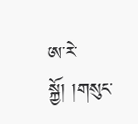ཨ་རེ་སྐྱོ། །གསུང་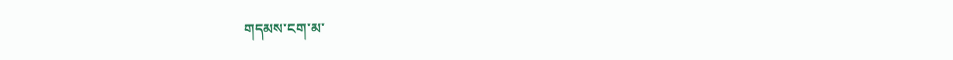གདམས་ངག་མ་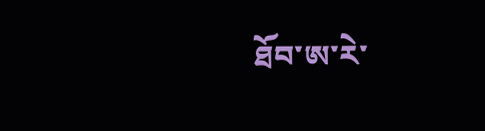ཐོབ་ཨ་རེ་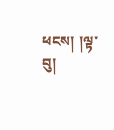ཕངས། །ལྟ་བུ།